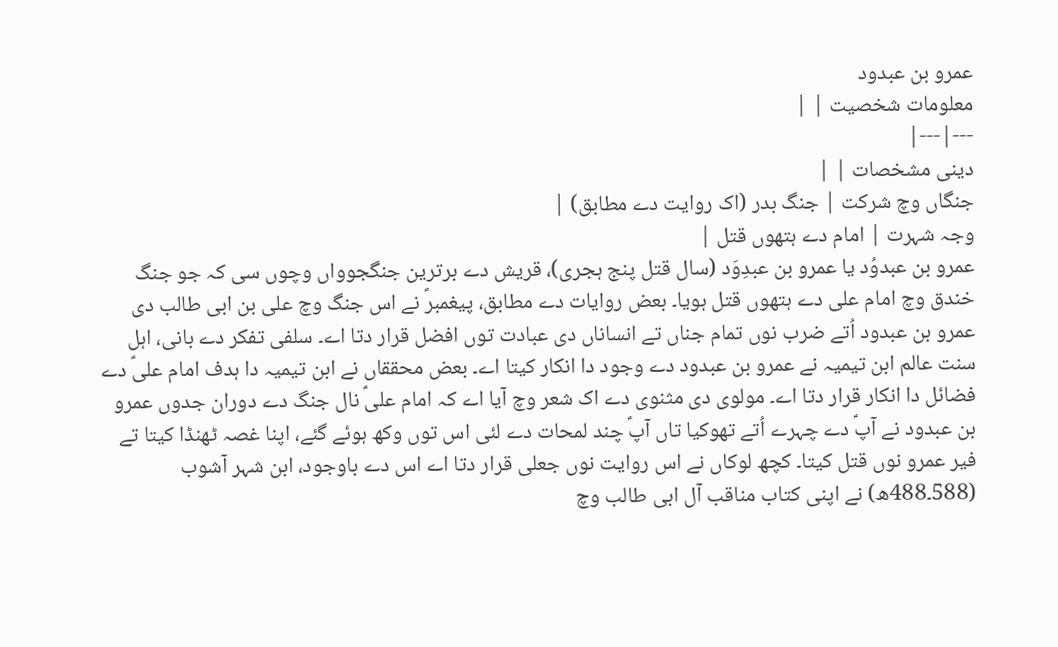عمرو بن عبدود
معلومات شخصیت | |
---|---|
دینی مشخصات | |
جنگاں وچ شرکت | جنگ بدر (اک روایت دے مطابق) |
وجہ شہرت | امام دے ہتھوں قتل |
عمرو بن عبدوُد یا عمرو بن عبدِوَد (سال قتل پنج ہجری)، قریش دے برترین جنگجوواں وچوں سی کہ جو جنگ خندق وچ امام علی دے ہتھوں قتل ہويا۔ بعض روایات دے مطابق، پیغمبرؐ نے اس جنگ وچ علی بن ابی طالب دی عمرو بن عبدود اُتے ضرب نوں تمام جناں تے انساناں دی عبادت توں افضل قرار دتا اے۔ سلفی تفکر دے بانی، اہل سنت عالم ابن تیمیہ نے عمرو بن عبدود دے وجود دا انکار کيتا اے۔ بعض محققاں نے ابن تیمیہ دا ہدف امام علیؑ دے فضائل دا انکار قرار دتا اے۔ مولوی دی مثنوی دے اک شعر وچ آیا اے کہ امام علیؑ نال جنگ دے دوران جدوں عمرو بن عبدود نے آپؑ دے چہرے اُتے تھوکیا تاں آپؑ چند لمحات دے لئی اس توں وکھ ہوئے گئے، اپنا غصہ ٹھنڈا کيتا تے فیر عمرو نوں قتل کيتا۔ کچھ لوکاں نے اس روایت نوں جعلی قرار دتا اے اس دے باوجود، ابن شہر آشوب (588۔488ھ) نے اپنی کتاب مناقب آل ابی طالب وچ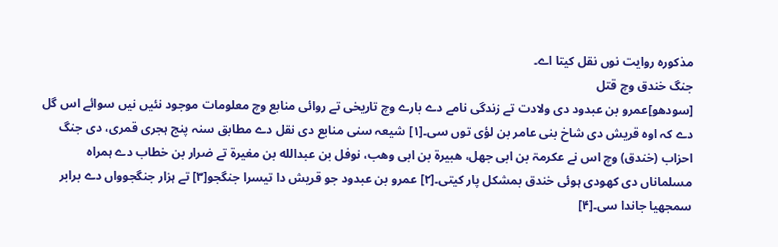مذکورہ روایت نوں نقل کيتا اے۔
جنگ خندق وچ قتل
[سودھو]عمرو بن عبدود دی ولادت تے زندگی نامے دے بارے وچ تاریخی تے روائی منابع وچ معلومات موجود نئيں نيں سوائے اس گل دے کہ اوہ قریش دی شاخ بنی عامر بن لؤی توں سی۔[۱] شیعہ سنی منابع دی نقل دے مطابق سنہ پنج ہجری قمری، دی جنگ احزاب (خندق) وچ اس نے عکرمۃ بن ابی جهل، هبیرة بن ابی وهب، نوفل بن عبدالله بن مغیرة تے ضرار بن خطاب دے ہمراہ مسلماناں دی کھودی ہوئی خندق بمشکل پار کیتی۔[۲] عمرو بن عبدود جو قریش دا تیسرا جنگجو[۳] تے ہزار جنگجوواں دے برابر سمجھیا جاندا سی۔[۴]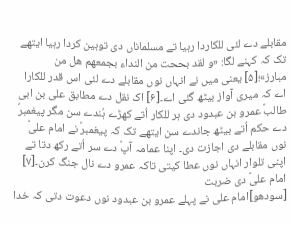مقابلے دے لئی للکاردا رہیا تے مسلماناں دی توہین کردا رہیا ایتھے تک کہ کہنے لگا: «و لقد بححت من النداء بجمعهم هل من مبارز»؛[۵] یعنی ميں نے انہاں نوں مقابلے دے لئی اس قدر للکارا اے کہ میری آواز بیٹھ گئی اے۔[۶] اک نقل دے مطابق علی بن ابی طالبؑ عمرو بن عبدود دی ہر للکار اُتے کھڑے ہُندے سن مگر پیغمبرؐ دے حکم اُتے بیٹھ جاندے سن ایتھے تک کہ پیغمبرؐ نے امام علیؑ نوں مقابلے دی اجازت دی۔ اپنا عمامہ آپؑ دے سر اُتے رکھ دتا تے اپنی تلوار انہاں نوں عطا کيتی تاکہ عمرو دے نال جنگ کرن۔[۷]
امام علیؑ دی ضربت
[سودھو]امام علی نے پہلے عمرو بن عبدود نوں دعوت دتی کہ خدا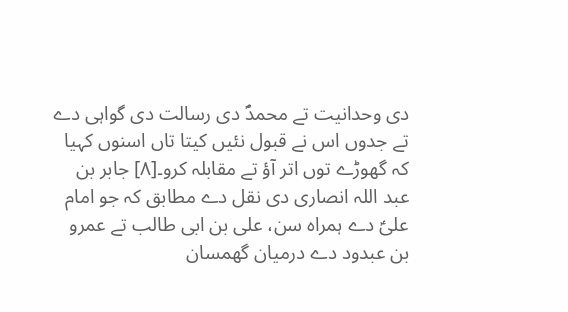دی وحدانیت تے محمدؐ دی رسالت دی گواہی دے تے جدوں اس نے قبول نئيں کيتا تاں اسنوں کہیا کہ گھوڑے توں اتر آؤ تے مقابلہ کرو۔[۸] جابر بن عبد اللہ انصاری دی نقل دے مطابق کہ جو امام علیؑ دے ہمراہ سن، علی بن ابی طالب تے عمرو بن عبدود دے درمیان گھمسان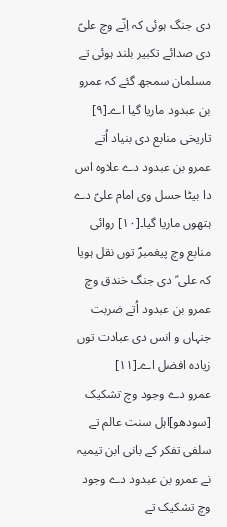دی جنگ ہوئی کہ اِنّے وچ علیؑ دی صدائے تکبیر بلند ہوئی تے مسلمان سمجھ گئے کہ عمرو بن عبدود ماریا گیا اے۔[۹] تاریخی منابع دی بنیاد اُتے عمرو بن عبدود دے علاوہ اس دا بیٹا حسل وی امام علیؑ دے ہتھوں ماریا گیا۔[۱۰] روائی منابع وچ پیغمبرؐ توں نقل ہويا کہ علی ؑ دی جنگ خندق وچ عمرو بن عبدود اُتے ضربت جنہاں و انس دی عبادت توں زیادہ افضل اے۔[۱۱]
عمرو دے وجود وچ تشکیک
[سودھو]اہل سنت عالم تے سلفی تفکر کے بانی ابن تیمیہ نے عمرو بن عبدود دے وجود وچ تشکیک تے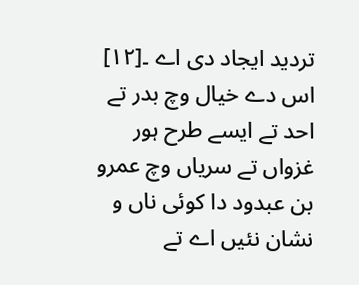تردید ایجاد دی اے ۔[۱۲] اس دے خیال وچ بدر تے احد تے ايسے طرح ہور غزواں تے سریاں وچ عمرو بن عبدود دا کوئی ناں و نشان نئيں اے تے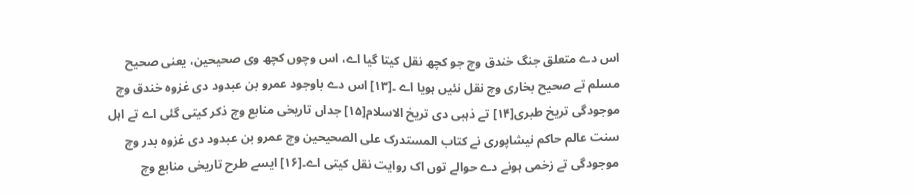اس دے متعلق جنگ خندق وچ جو کچھ نقل کيتا گیا اے، اس وچوں کچھ وی صحیحین، یعنی صحیح مسلم تے صحیح بخاری وچ نقل نئيں ہويا اے ۔[۱۳] اس دے باوجود عمرو بن عبدود دی غزوہ خندق وچ موجودگی تریخ طبری[۱۴] تے ذہبی دی تریخ الاسلام[۱۵] جداں تاریخی منابع وچ ذکر کيتی گئی اے تے اہل سنت عالم حاکم نیشاپوری نے کتاب المستدرک علی الصحیحین وچ عمرو بن عبدود دی غزوہ بدر وچ موجودگی تے زخمی ہونے دے حوالے توں اک روایت نقل کيتی اے۔[۱۶] ايسے طرح تاریخی منابع وچ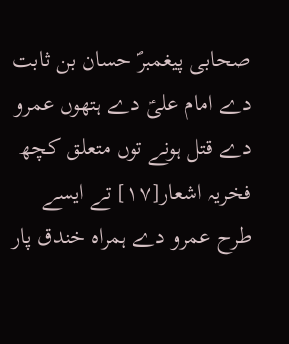صحابی پیغمبرؐ حسان بن ثابت دے امام علیؑ دے ہتھوں عمرو دے قتل ہونے توں متعلق کچھ فخریہ اشعار[۱۷] تے ايسے طرح عمرو دے ہمراہ خندق پار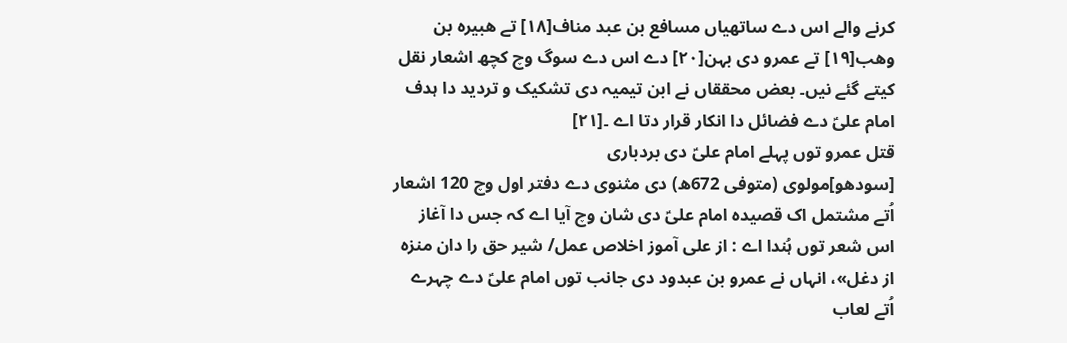کرنے والے اس دے ساتھیاں مسافع بن عبد مناف[۱۸] تے ھبیرہ بن وھب[۱۹] تے عمرو دی بہن[۲۰] دے اس دے سوگ وچ کچھ اشعار نقل کیتے گئے نيں۔ بعض محققاں نے ابن تیمیہ دی تشکیک و تردید دا ہدف امام علیؑ دے فضائل دا انکار قرار دتا اے ۔[۲۱]
قتل عمرو توں پہلے امام علیؑ دی بردباری
[سودھو]مولوی (متوفی 672ھ) دی مثنوی دے دفتر اول وچ 120 اشعار اُتے مشتمل اک قصیدہ امام علیؑ دی شان وچ آیا اے کہ جس دا آغاز اس شعر توں ہُندا اے : از علی آموز اخلاص عمل/ شیر حق را دان منزه از دغل»، انہاں نے عمرو بن عبدود دی جانب توں امام علیؑ دے چہرے اُتے لعاب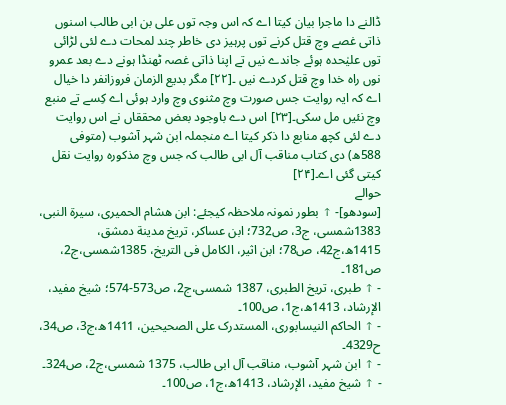ڈالنے دا ماجرا بیان کيتا اے کہ اس وجہ توں علی بن ابی طالب اسنوں ذاتی غصے وچ قتل کرنے توں پرہیز دی خاطر چند لمحات دے لئی لڑائی توں علیٰحدہ ہوئے جاندے نيں تے اپنا ذاتی غصہ ٹھنڈا ہونے دے بعد عمرو نوں راہ خدا وچ قتل کردے نيں ۔[۲۲] مگر بدیع الزمان فروزانفر دا خیال اے کہ ایہ روایت جس صورت وچ مثنوی وچ وارد ہوئی اے کِسے تے منبع وچ نئيں مل سکی۔[۲۳] اس دے باوجود بعض محققاں نے اس روایت دے لئی کچھ منابع دا ذکر کيتا اے منجملہ ابن شہر آشوب (متوفی 588ھ) دی کتاب مناقب آل ابی طالب کہ جس وچ مذکورہ روایت نقل کيتی گئی اے۔[۲۴]
حوالے
[سودھو]- ↑ بطور نمونہ ملاحظہ کیجئے: ابن هشام الحمیری، سیرة النبی، 1383شمسی، ج3، ص732؛ ابن عساکر، تریخ مدینة دمشق، 1415ھ،ج42، ص78؛ ابن اثیر، الکامل فی التریخ، 1385شمسی،ج2، ص181۔
- ↑ طبری، تریخ الطبری، 1387 شمسی،ج2، ص573-574؛ شیخ مفید، الإرشاد، 1413ھ،ج1، ص100۔
- ↑ الحاکم النیسابوری، المستدرک علی الصحیحین، 1411ھ،ج3، ص34، ح4329۔
- ↑ ابن شہر آشوب، مناقب آل ابی طالب، 1375 شمسی،ج2، ص324۔
- ↑ شیخ مفید، الإرشاد، 1413ھ،ج1، ص100۔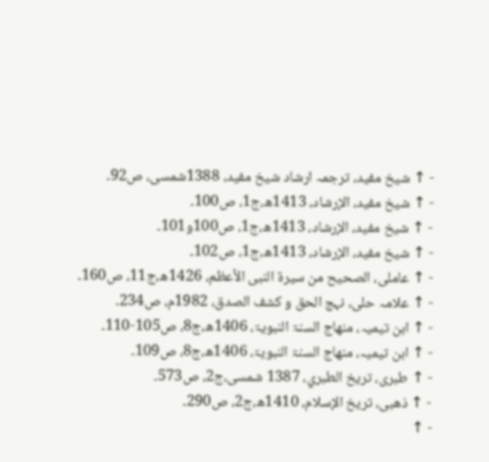- ↑ شیخ مفید، ترجمہ ارشاد شیخ مفید، 1388شمسی، ص92۔
- ↑ شیخ مفید، الإرشاد، 1413ھ،ج1، ص100۔
- ↑ شیخ مفید، الإرشاد، 1413ھ،ج1، ص100و101۔
- ↑ شیخ مفید، الإرشاد، 1413ھ،ج1، ص102۔
- ↑ عاملی، الصحیح من سیرة النبی الأعظم، 1426ھ،ج11، ص160۔
- ↑ علامہ حلی، نہج الحق و کشف الصدق، 1982م، ص234۔
- ↑ ابن تیمیہ، منهاج السنۃ النبویۃ، 1406ھ،ج8، ص105-110۔
- ↑ ابن تیمیہ، منهاج السنۃ النبویۃ، 1406ھ،ج8، ص109۔
- ↑ طبری، تریخ الطبري، 1387 شمسی،ج2، ص573۔
- ↑ ذهبی، تریخ الإسلام، 1410ھ،ج2، ص290۔
- ↑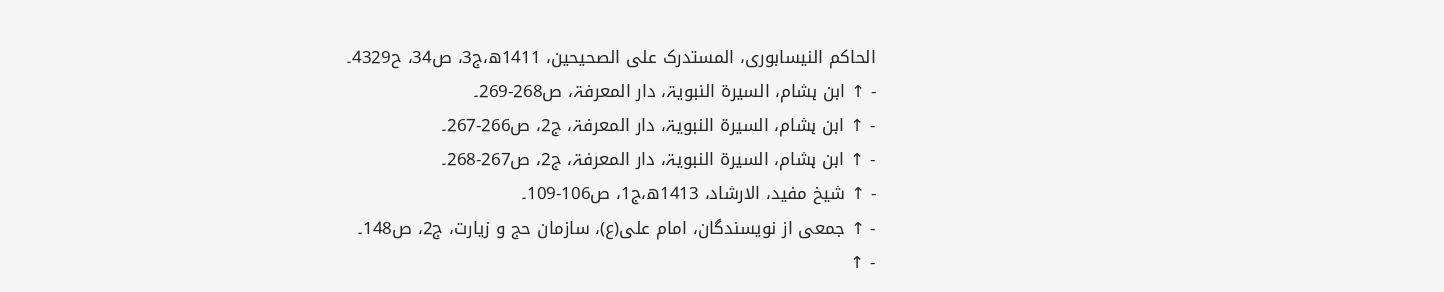الحاکم النیسابوری، المستدرک علی الصحیحین، 1411ھ،ج3، ص34، ح4329۔
- ↑ ابن ہشام، السیرة النبویۃ، دار المعرفۃ، ص268-269۔
- ↑ ابن ہشام، السیرة النبویۃ، دار المعرفۃ، ج2، ص266-267۔
- ↑ ابن ہشام، السیرة النبویۃ، دار المعرفۃ، ج2، ص267-268۔
- ↑ شیخ مفید، الارشاد، 1413ھ،ج1، ص106-109۔
- ↑ جمعی از نویسندگان، امام علی(ع)، سازمان حج و زیارت، ج2، ص148۔
- ↑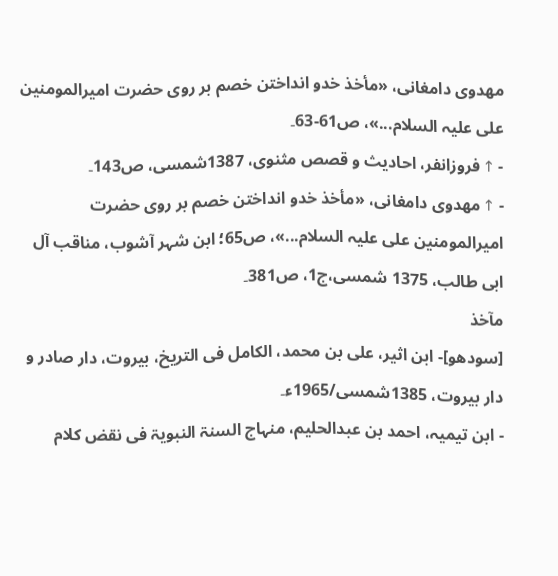مهدوی دامغانی، «مأخذ خدو انداختن خصم بر روی حضرت امیرالمومنین علی علیہ السلام...»، ص61-63۔
- ↑ فروزانفر، احادیث و قصص مثنوی، 1387شمسی، ص143۔
- ↑ مهدوی دامغانی، «مأخذ خدو انداختن خصم بر روی حضرت امیرالمومنین علی علیہ السلام...»، ص65؛ ابن شہر آشوب، مناقب آل ابی طالب، 1375 شمسی،ج1، ص381۔
مآخذ
[سودھو]- ابن اثیر، علی بن محمد، الکامل فی التریخ، بیروت، دار صادر و دار بیروت، 1385شمسی/1965ء۔
- ابن تیمیہ، احمد بن عبدالحلیم، منہاج السنۃ النبویۃ فی نقض کلام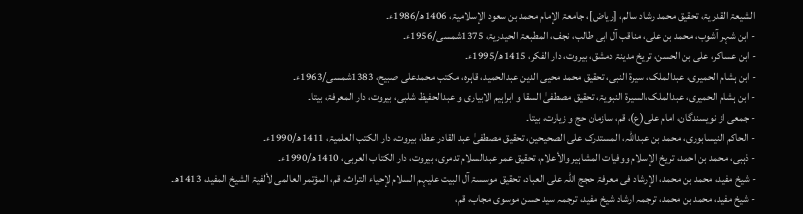الشیعۃ القدریۃ، تحقیق محمد رشاد سالم، [ریاض]، جامعۃ الإمام محمد بن سعود الإسلامیۃ، 1406ھ/1986ء۔
- ابن شہر آشوب، محمد بن علی، مناقب آل ابی طالب، نجف، المطبعۃ الحیدریۃ، 1375شمسی/1956ء۔
- ابن عساکر، علی بن الحسن، تریخ مدینۃ دمشق، بیروت، دار الفکر، 1415ھ/1995ء۔
- ابن ہشام الحمیری، عبدالملک، سیرۃ النبی، تحقیق محمد محیی الدین عبدالحمید، قاہرہ، مکتب محمدعلی صبیح، 1383شمسی/1963ء۔
- ابن ہشام الحمیری، عبدالملک،السیرۃ النبویۃ، تحقیق مصطفیٰ السقا و ابراہیم الابیاری و عبدالحفیظ شلبی، بیروت، دار المعرفۃ، بیتا۔
- جمعی از نویسندگان، امام علی(ع)، قم، سازمان حج و زیارت، بیتا۔
- الحاکم النیسابوری، محمد بن عبداللہ، المستدرک علی الصحیحین، تحقیق مصطفیٰ عبد القادر عطا، بیروت، دار الکتب العلمیۃ، 1411ھ/1990ء۔
- ذہبی، محمد بن احمد، تریخ الإسلام ووفیات المشاہیر والأعلام، تحقیق عمر عبدالسلام تدمری، بیروت، دار الکتاب العربی، 1410ھ/1990ء۔
- شیخ مفید، محمد بن محمد، الإرشاد فی معرفۃ حجج اللہ علی العباد، تحقیق موسسۃ آل البیت علیہم السلام لإحیاء التراث، قم، المؤتمر العالمی لألفیۃ الشیخ المفید، 1413ھ۔
- شیخ مفید، محمد بن محمد، ترجمہ ارشاد شیخ مفید، ترجمہ سید حسن موسوی مجاب، قم،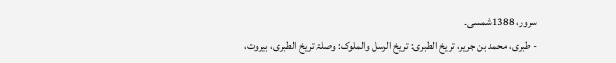سرور، 1388شمسی۔
- طبری، محمد بن جریر، تریخ الطبری: تریخ الرسل والملوک: وصلۃ تریخ الطبری، بیروت،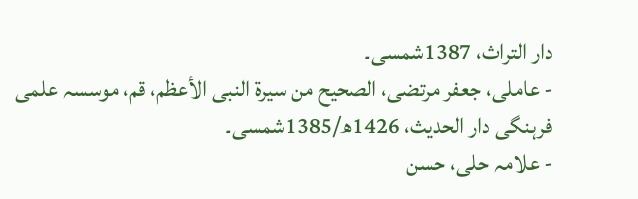دار التراث، 1387شمسی۔
- عاملی، جعفر مرتضی، الصحیح من سیرۃ النبی الأعظم، قم، موسسہ علمی فرہنگی دار الحدیث، 1426ھ/1385شمسی۔
- علامہ حلی، حسن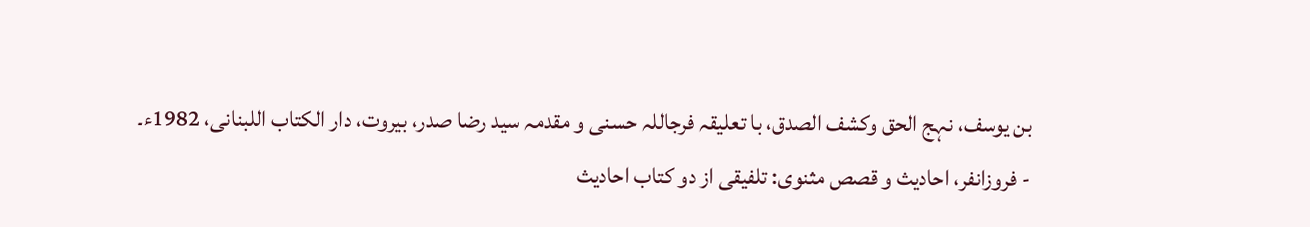بن یوسف، نہج الحق وکشف الصدق، با تعلیقہ فرجاللہ حسنی و مقدمہ سید رضا صدر، بیروت، دار الکتاب اللبنانی، 1982ء۔
- فروزانفر، احادیث و قصص مثنوی: تلفیقی از دو کتاب احادیث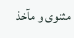مثنوی و مآخذ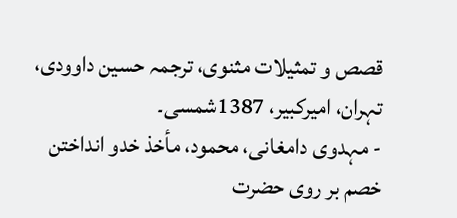قصص و تمثیلات مثنوی، ترجمہ حسین داوودی، تہران، امیرکبیر، 1387شمسی۔
- مہدوی دامغانی، محمود، مأخذ خدو انداختن خصم بر روی حضرت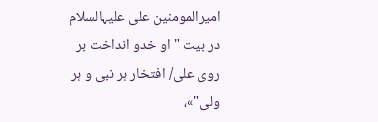امیرالمومنین علی علیہالسلام در بیت "او خدو انداخت بر روی علی/ افتخار ہر نبی و ہر ولی"»،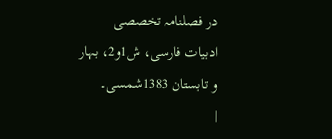در فصلنامہ تخصصی ادبیات فارسی، ش1و2، بہار و تابستان 1383شمسی۔
|